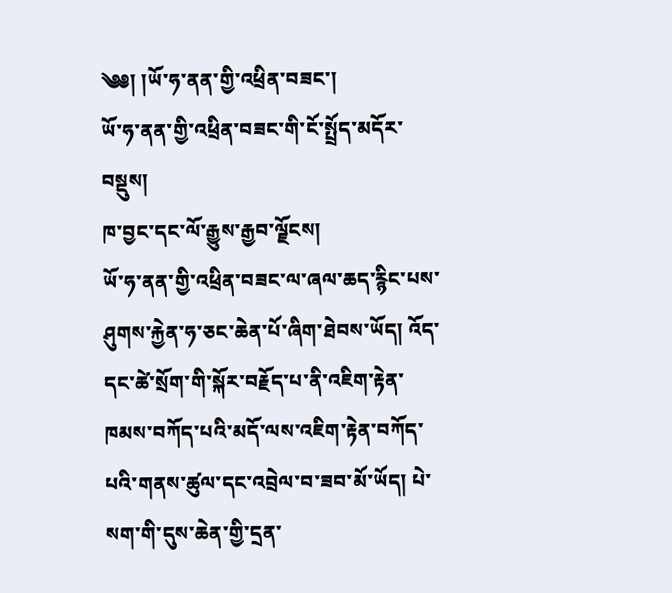༄༅། །ཡོ་ཧ་ནན་གྱི་འཕྲིན་བཟང་།
ཡོ་ཧ་ནན་གྱི་འཕྲིན་བཟང་གི་ངོ་སྤྲོད་མདོར་བསྡུས།
ཁ་བྱང་དང་ལོ་རྒྱུས་རྒྱབ་ལྗོངས།
ཡོ་ཧ་ནན་གྱི་འཕྲིན་བཟང་ལ་ཞལ་ཆད་རྙིང་པས་ཤུགས་རྐྱེན་ཧ་ཅང་ཆེན་པོ་ཞིག་ཐེབས་ཡོད། འོད་དང་ཚེ་སྲོག་གི་སྐོར་བརྗོད་པ་ནི་འཇིག་རྟེན་ཁམས་བཀོད་པའི་མདོ་ལས་འཇིག་རྟེན་བཀོད་པའི་གནས་ཚུལ་དང་འབྲེལ་བ་ཟབ་མོ་ཡོད། པེ་སག་གི་དུས་ཆེན་གྱི་དྲན་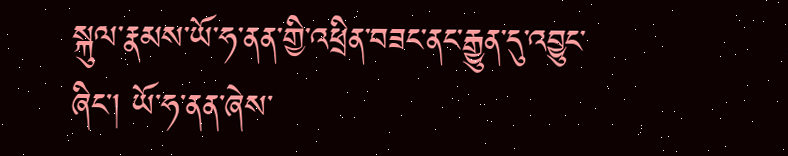སྐུལ་རྣམས་ཡོ་ཧ་ནན་གྱི་འཕྲིན་བཟང་ནང་རྒྱུན་དུ་འབྱུང་ཞིང་། ཡོ་ཧ་ནན་ཞེས་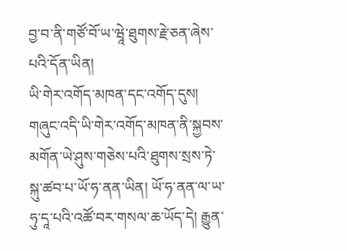བྱ་བ་ནི་གཙོ་བོ་ཡ་ཝཱེ་ཐུགས་རྗེ་ཅན་ཞེས་པའི་དོན་ཡིན།
ཡི་གེར་འགོད་མཁན་དང་འགོད་དུས།
གཞུང་འདི་ཡི་གེར་འགོད་མཁན་ནི་སྐྱབས་མགོན་ཡེ་ཤུས་གཅེས་པའི་ཐུགས་སྲས་ཏེ་སྐུ་ཚབ་པ་ཡོ་ཧ་ནན་ཡིན། ཡོ་ཧ་ནན་ལ་ཡ་ཧུ་དཱ་པའི་འཚོ་བར་གསལ་ཆ་ཡོད་དེ། རྒྱུན་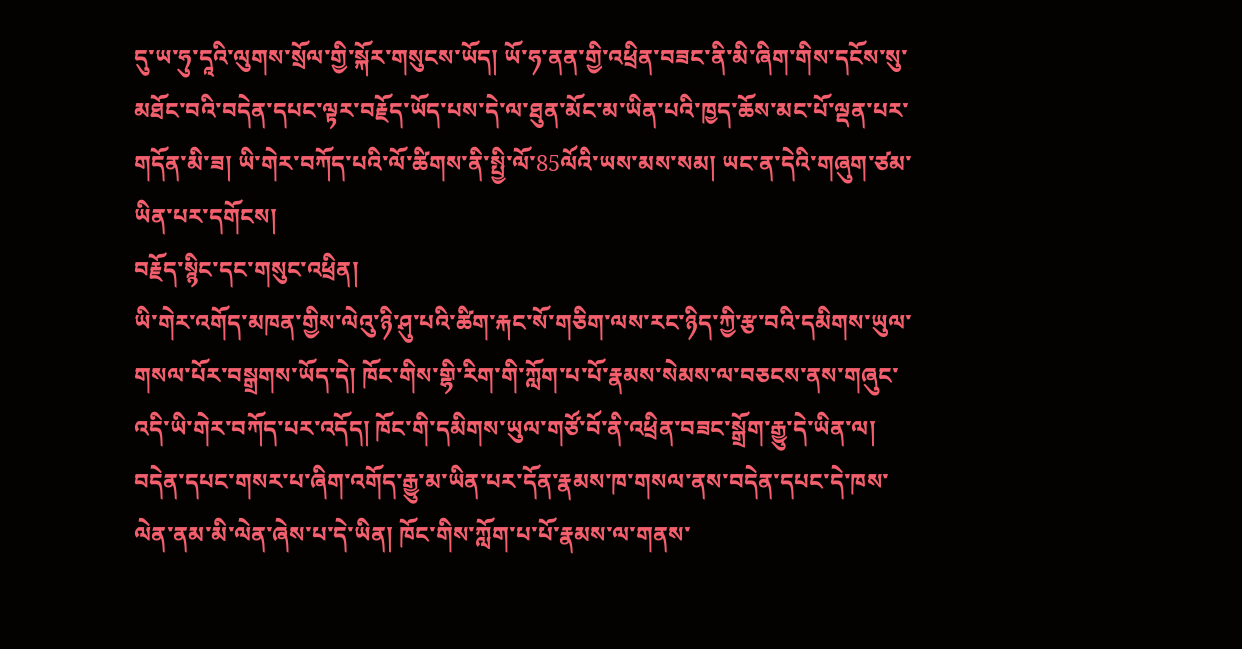དུ་ཡ་ཧུ་དཱའི་ལུགས་སྲོལ་གྱི་སྐོར་གསུངས་ཡོད། ཡོ་ཧ་ནན་གྱི་འཕྲིན་བཟང་ནི་མི་ཞིག་གིས་དངོས་སུ་མཐོང་བའི་བདེན་དཔང་ལྟར་བརྗོད་ཡོད་པས་དེ་ལ་ཐུན་མོང་མ་ཡིན་པའི་ཁྱད་ཆོས་མང་པོ་ལྡན་པར་གདོན་མི་ཟ། ཡི་གེར་བཀོད་པའི་ལོ་ཚིགས་ནི་སྤྱི་ལོ་85ལོའི་ཡས་མས་སམ། ཡང་ན་དེའི་གཞུག་ཙམ་ཡིན་པར་དགོངས།
བརྗོད་སྙིང་དང་གསུང་འཕྲིན།
ཡི་གེར་འགོད་མཁན་གྱིས་ལེའུ་ཉི་ཤུ་པའི་ཚིག་རྐང་སོ་གཅིག་ལས་རང་ཉིད་ཀྱི་རྩ་བའི་དམིགས་ཡུལ་གསལ་པོར་བསྒྲགས་ཡོད་དེ། ཁོང་གིས་གྷི་རིག་གི་ཀློག་པ་པོ་རྣམས་སེམས་ལ་བཅངས་ནས་གཞུང་འདི་ཡི་གེར་བཀོད་པར་འདོད། ཁོང་གི་དམིགས་ཡུལ་གཙོ་བོ་ནི་འཕྲིན་བཟང་སྒྲོག་རྒྱུ་དེ་ཡིན་ལ། བདེན་དཔང་གསར་པ་ཞིག་འགོད་རྒྱུ་མ་ཡིན་པར་དོན་རྣམས་ཁ་གསལ་ནས་བདེན་དཔང་དེ་ཁས་ལེན་ནམ་མི་ལེན་ཞེས་པ་དེ་ཡིན། ཁོང་གིས་ཀློག་པ་པོ་རྣམས་ལ་གནས་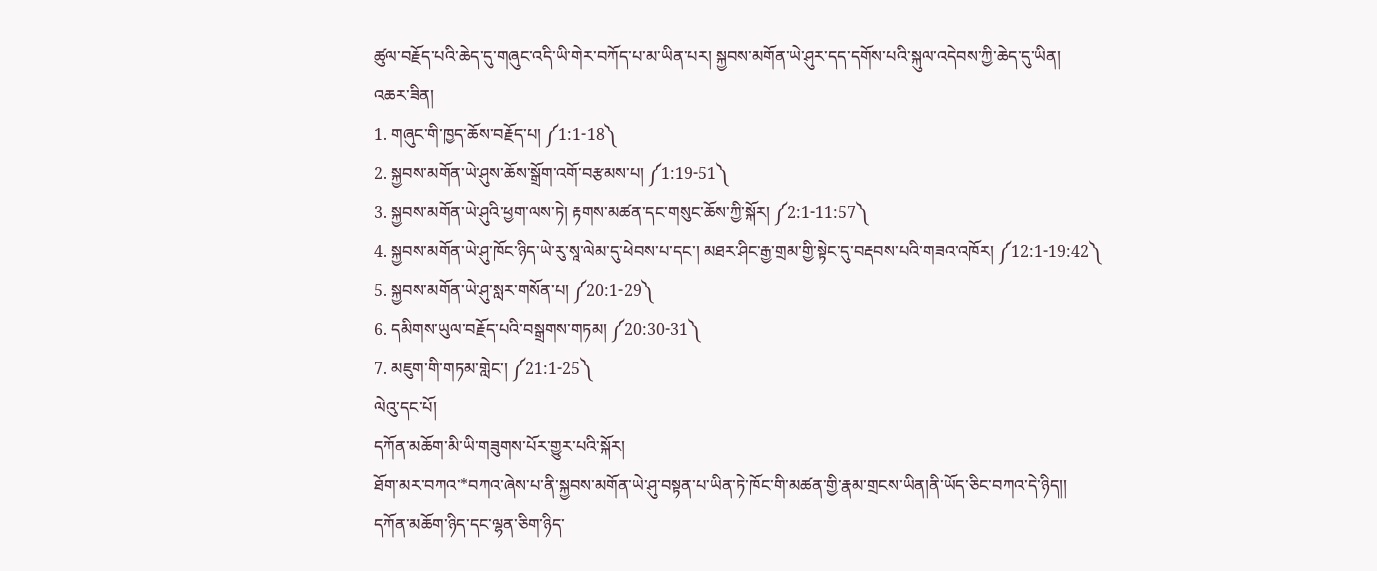ཚུལ་བརྗོད་པའི་ཆེད་དུ་གཞུང་འདི་ཡི་གེར་བཀོད་པ་མ་ཡིན་པར། སྐྱབས་མགོན་ཡེ་ཤུར་དད་དགོས་པའི་སྐུལ་འདེབས་ཀྱི་ཆེད་དུ་ཡིན།
འཆར་ཟིན།
1. གཞུང་གི་ཁྱད་ཆོས་བརྗོད་པ། ༼1:1-18༽
2. སྐྱབས་མགོན་ཡེ་ཤུས་ཆོས་སྒྲོག་འགོ་བརྩམས་པ། ༼1:19-51༽
3. སྐྱབས་མགོན་ཡེ་ཤུའི་ཕྱག་ལས་ཏེ། རྟགས་མཚན་དང་གསུང་ཆོས་ཀྱི་སྐོར། ༼2:1-11:57༽
4. སྐྱབས་མགོན་ཡེ་ཤུ་ཁོང་ཉིད་ཡེ་རུ་སཱ་ལེམ་དུ་ཕེབས་པ་དང་། མཐར་ཤིང་རྒྱ་གྲམ་གྱི་སྟེང་དུ་བརྡབས་པའི་གཟའ་འཁོར། ༼12:1-19:42༽
5. སྐྱབས་མགོན་ཡེ་ཤུ་སླར་གསོན་པ། ༼20:1-29༽
6. དམིགས་ཡུལ་བརྗོད་པའི་བསྒྲགས་གཏམ། ༼20:30-31༽
7. མཇུག་གི་གཏམ་གླེང་། ༼21:1-25༽
ལེའུ་དང་པོ།
དཀོན་མཆོག་མི་ཡི་གཟུགས་པོར་གྱུར་པའི་སྐོར།
ཐོག་མར་བཀའ་*བཀའ་ཞེས་པ་ནི་སྐྱབས་མགོན་ཡེ་ཤུ་བསྟན་པ་ཡིན་ཏེ་ཁོང་གི་མཚན་གྱི་རྣམ་གྲངས་ཡིན།ནི་ཡོད་ཅིང་བཀའ་དེ་ཉིད།།
དཀོན་མཆོག་ཉིད་དང་ལྷན་ཅིག་ཉིད་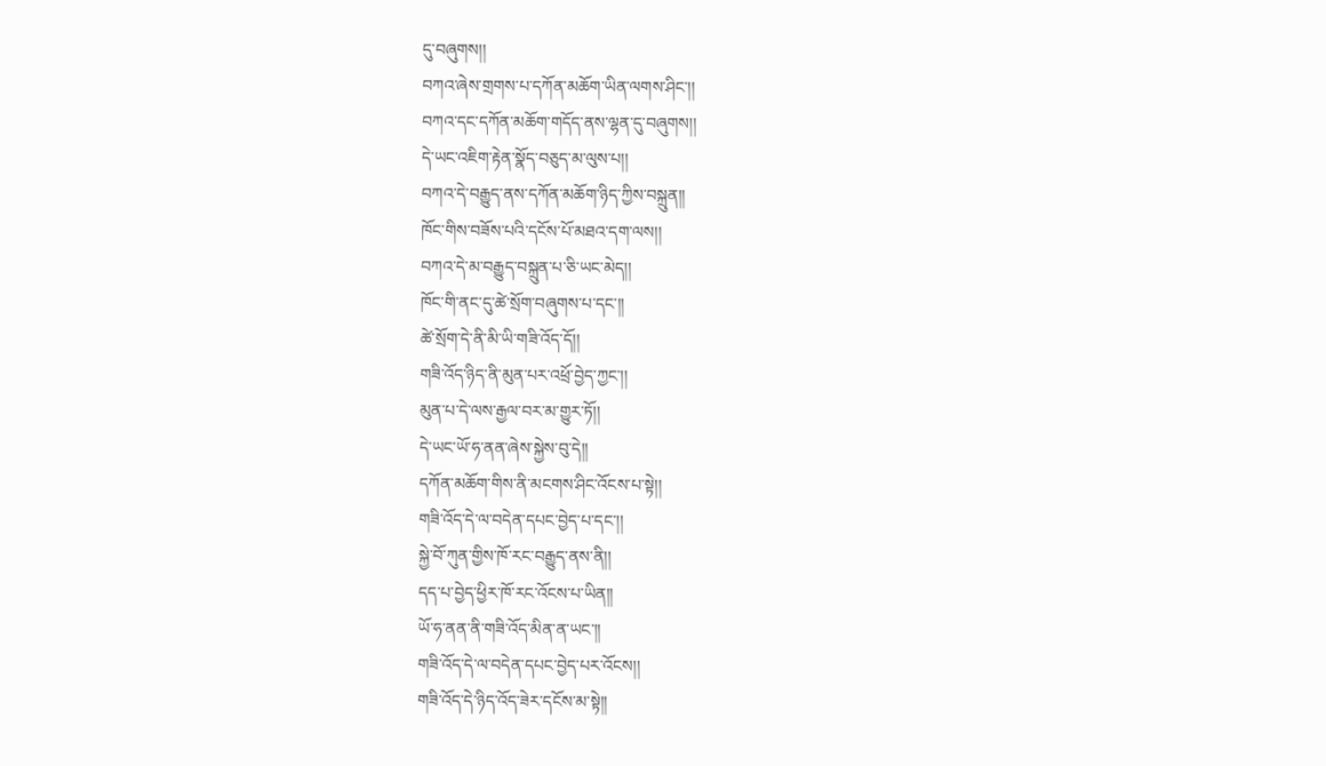དུ་བཞུགས།།
བཀའ་ཞེས་གྲགས་པ་དཀོན་མཆོག་ཡིན་ལགས་ཤིང་།།
བཀའ་དང་དཀོན་མཆོག་གདོད་ནས་ལྷན་དུ་བཞུགས།།
དེ་ཡང་འཇིག་རྟེན་སྣོད་བཅུད་མ་ལུས་པ།།
བཀའ་དེ་བརྒྱུད་ནས་དཀོན་མཆོག་ཉིད་ཀྱིས་བསྐྲུན།།
ཁོང་གིས་བཟོས་པའི་དངོས་པོ་མཐའ་དག་ལས།།
བཀའ་དེ་མ་བརྒྱུད་བསྐྲུན་པ་ཅི་ཡང་མེད།།
ཁོང་གི་ནང་དུ་ཚེ་སྲོག་བཞུགས་པ་དང་།།
ཚེ་སྲོག་དེ་ནི་མི་ཡི་གཟི་འོད་དོ།།
གཟི་འོད་ཉིད་ནི་མུན་པར་འཕྲོ་བྱེད་ཀྱང་།།
མུན་པ་དེ་ལས་རྒྱལ་བར་མ་གྱུར་ཏོ།།
དེ་ཡང་ཡོ་ཧ་ནན་ཞེས་སྐྱེས་བུ་དེ།།
དཀོན་མཆོག་གིས་ནི་མངགས་ཤིང་འོངས་པ་སྟེ།།
གཟི་འོད་དེ་ལ་བདེན་དཔང་བྱེད་པ་དང་།།
སྐྱེ་བོ་ཀུན་གྱིས་ཁོ་རང་བརྒྱུད་ནས་ནི།།
དད་པ་བྱེད་ཕྱིར་ཁོ་རང་འོངས་པ་ཡིན།།
ཡོ་ཧ་ནན་ནི་གཟི་འོད་མིན་ན་ཡང་།།
གཟི་འོད་དེ་ལ་བདེན་དཔང་བྱེད་པར་འོངས།།
གཟི་འོད་དེ་ཉིད་འོད་ཟེར་དངོས་མ་སྟེ།།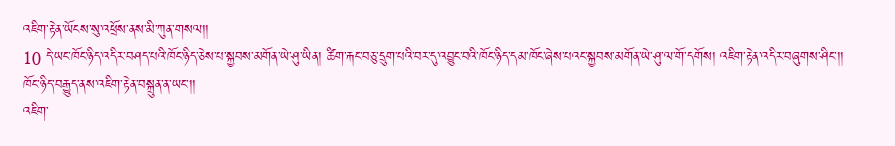འཇིག་རྟེན་ཡོངས་སུ་འཕྲོས་ནས་མི་ཀུན་གསལ།།
10 དེ་ཡང་ཁོང་ཉིད་འདིར་བཤད་པའི་ཁོང་ཉིད་ཅེས་པ་སྐྱབས་མགོན་ཡེ་ཤུ་ཡིན། ཚིག་རྐང་བཅུ་དྲུག་པའི་བར་དུ་འབྱུང་བའི་ཁོང་ཉིད་དམ་ཁོང་ཞེས་པའང་སྐྱབས་མགོན་ཡེ་ཤུ་ལ་གོ་དགོས། འཇིག་རྟེན་འདིར་བཞུགས་ཤིང་།།
ཁོང་ཉིད་བརྒྱུད་ནས་འཇིག་རྟེན་བསྐྲུན་ན་ཡང་།།
འཇིག་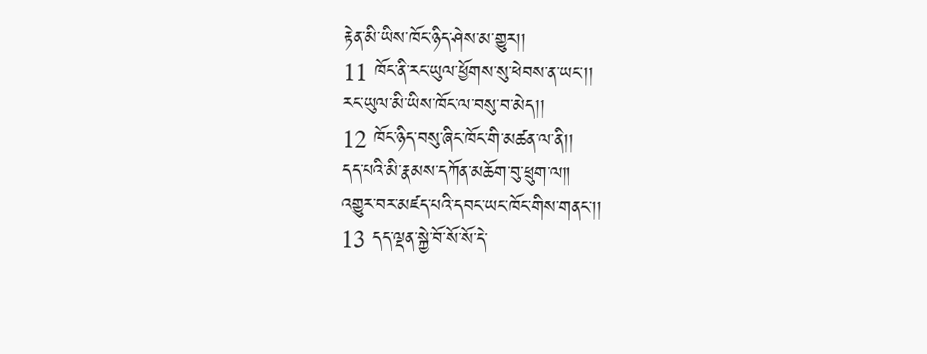རྟེན་མི་ཡིས་ཁོང་ཉིད་ཤེས་མ་གྱུར།།
11 ཁོང་ནི་རང་ཡུལ་ཕྱོགས་སུ་ཕེབས་ན་ཡང་།།
རང་ཡུལ་མི་ཡིས་ཁོང་ལ་བསུ་བ་མེད།།
12 ཁོང་ཉིད་བསུ་ཞིང་ཁོང་གི་མཚན་ལ་ནི།།
དད་པའི་མི་རྣམས་དཀོན་མཆོག་བུ་ཕྲུག་ལ༎
འགྱུར་བར་མཛད་པའི་དབང་ཡང་ཁོང་གིས་གནང་།།
13 དད་ལྡན་སྐྱེ་བོ་སོ་སོ་དེ་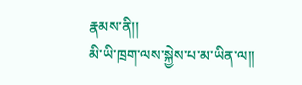རྣམས་ནི།།
མི་ཡི་ཁྲག་ལས་སྐྱེས་པ་མ་ཡིན་ལ།།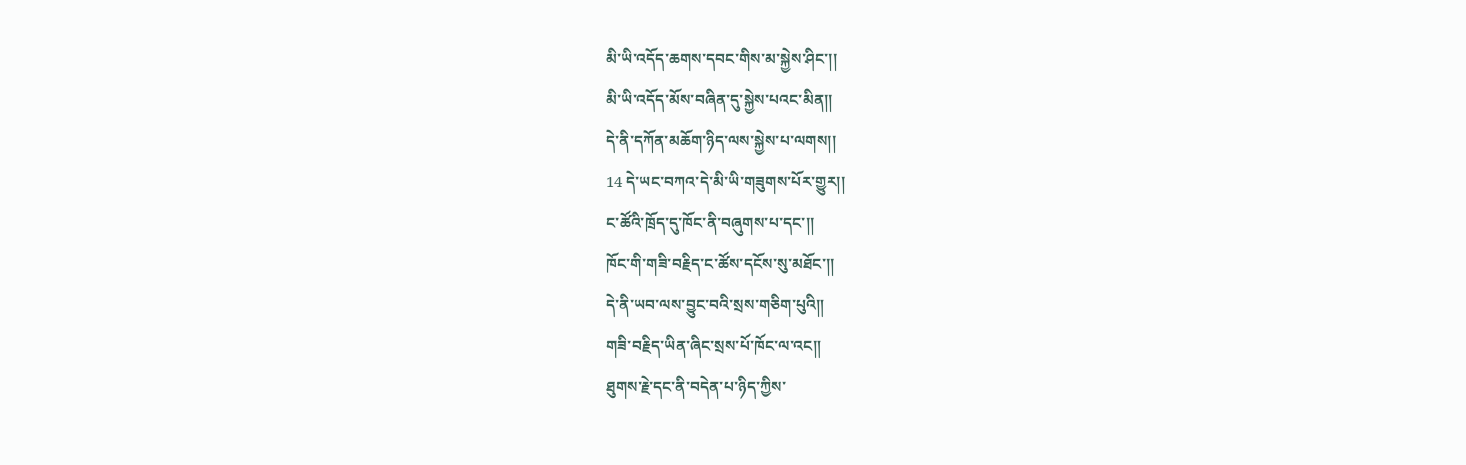མི་ཡི་འདོད་ཆགས་དབང་གིས་མ་སྐྱེས་ཤིང་།།
མི་ཡི་འདོད་མོས་བཞིན་དུ་སྐྱེས་པའང་མིན།།
དེ་ནི་དཀོན་མཆོག་ཉིད་ལས་སྐྱེས་པ་ལགས།།
14 དེ་ཡང་བཀའ་དེ་མི་ཡི་གཟུགས་པོར་གྱུར།།
ང་ཚོའི་ཁྲོད་དུ་ཁོང་ནི་བཞུགས་པ་དང་།།
ཁོང་གི་གཟི་བརྗིད་ང་ཚོས་དངོས་སུ་མཐོང་།།
དེ་ནི་ཡབ་ལས་བྱུང་བའི་སྲས་གཅིག་པུའི༎
གཟི་བརྗིད་ཡིན་ཞིང་སྲས་པོ་ཁོང་ལ་འང༎
ཐུགས་རྗེ་དང་ནི་བདེན་པ་ཉིད་ཀྱིས་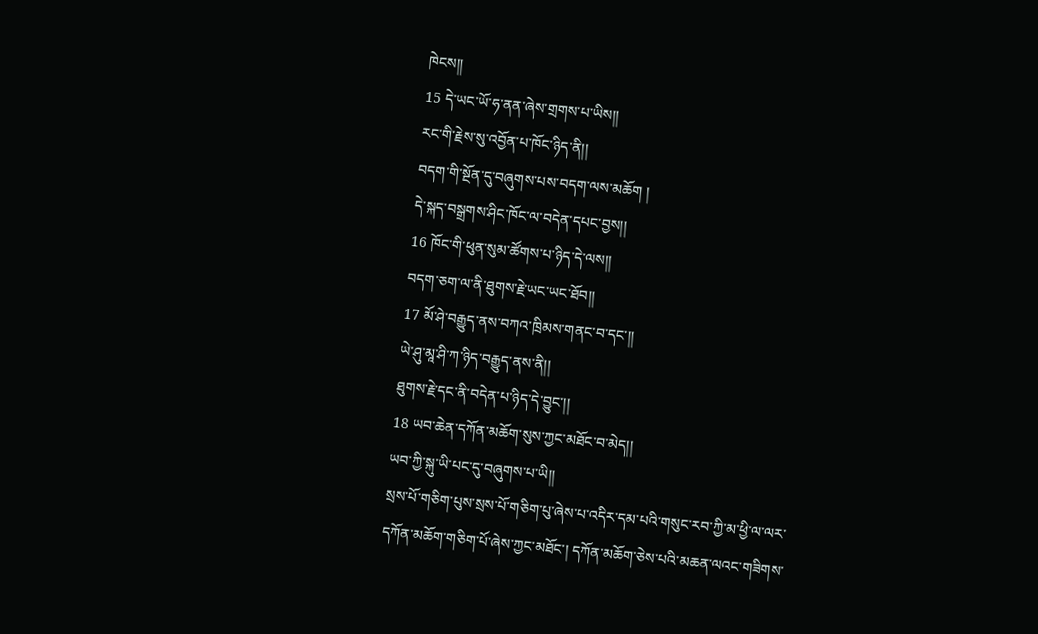ཁེངས༎
15 དེ་ཡང་ཡོ་ཧ་ནན་ཞེས་གྲགས་པ་ཡིས།།
རང་གི་རྗེས་སུ་འབྱོན་པ་ཁོང་ཉིད་ནི།།
བདག་གི་སྔོན་དུ་བཞུགས་པས་བདག་ལས་མཆོག །
དེ་སྐད་བསྒྲགས་ཤིང་ཁོང་ལ་བདེན་དཔང་བྱས།།
16 ཁོང་གི་ཕུན་སུམ་ཚོགས་པ་ཉིད་དེ་ལས།།
བདག་ཅག་ལ་ནི་ཐུགས་རྗེ་ཡང་ཡང་ཐོབ།།
17 མོ་ཤེ་བརྒྱུད་ནས་བཀའ་ཁྲིམས་གནང་བ་དང་།།
ཡེ་ཤུ་མཱ་ཤི་ཀ་ཉིད་བརྒྱུད་ནས་ནི།།
ཐུགས་རྗེ་དང་ནི་བདེན་པ་ཉིད་དེ་བྱུང་།།
18 ཡབ་ཆེན་དཀོན་མཆོག་སུས་ཀྱང་མཐོང་བ་མེད།།
ཡབ་ཀྱི་སྐུ་ཡི་པང་དུ་བཞུགས་པ་ཡི།།
སྲས་པོ་གཅིག་པུས་སྲས་པོ་གཅིག་པུ་ཞེས་པ་འདིར་དམ་པའི་གསུང་རབ་ཀྱི་མ་ཕྱི་ལ་ལར་དཀོན་མཆོག་གཅིག་པོ་ཞེས་ཀྱང་མཐོང་། དཀོན་མཆོག་ཅེས་པའི་མཆན་ལའང་གཟིགས་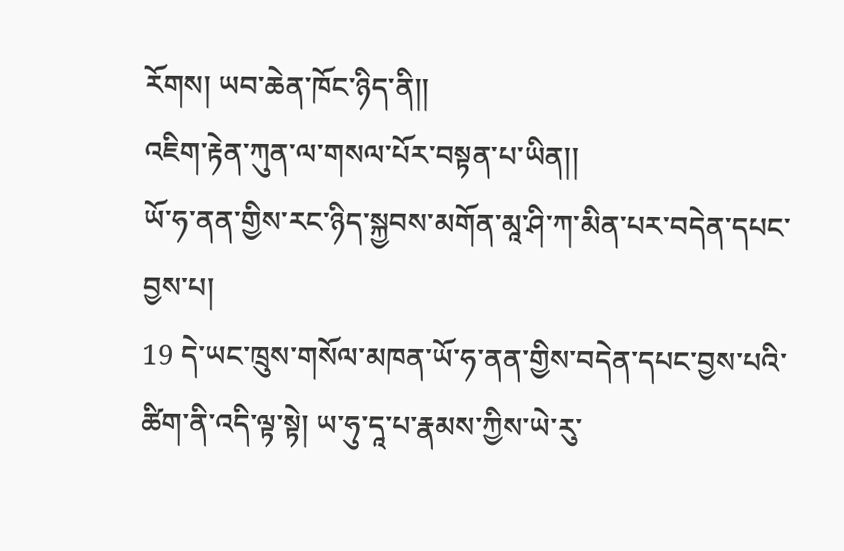རོགས། ཡབ་ཆེན་ཁོང་ཉིད་ནི།།
འཇིག་རྟེན་ཀུན་ལ་གསལ་པོར་བསྟན་པ་ཡིན།།
ཡོ་ཧ་ནན་གྱིས་རང་ཉིད་སྐྱབས་མགོན་མཱ་ཤི་ཀ་མིན་པར་བདེན་དཔང་བྱས་པ།
19 དེ་ཡང་ཁྲུས་གསོལ་མཁན་ཡོ་ཧ་ནན་གྱིས་བདེན་དཔང་བྱས་པའི་ཚིག་ནི་འདི་ལྟ་སྟེ། ཡ་ཧུ་དཱ་པ་རྣམས་ཀྱིས་ཡེ་རུ་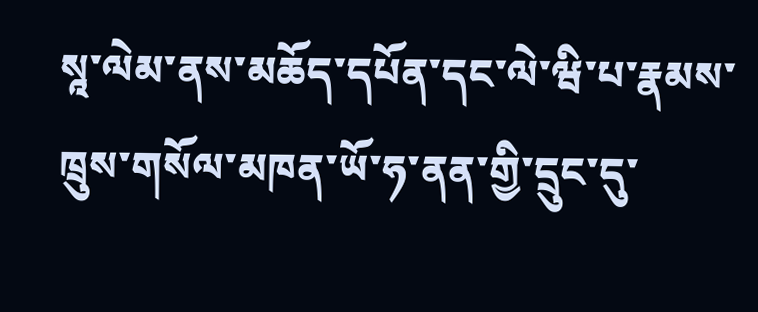སཱ་ལེམ་ནས་མཆོད་དཔོན་དང་ལེ་ཝི་པ་རྣམས་ཁྲུས་གསོལ་མཁན་ཡོ་ཧ་ནན་གྱི་དྲུང་དུ་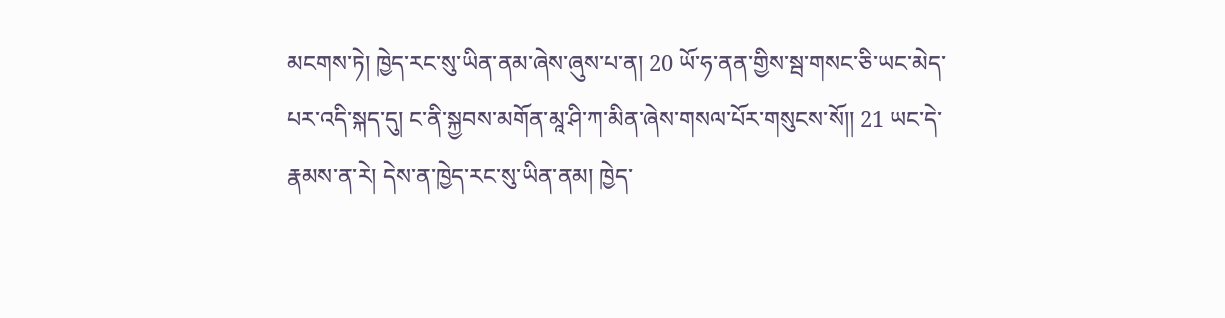མངགས་ཏེ། ཁྱེད་རང་སུ་ཡིན་ནམ་ཞེས་ཞུས་པ་ན། 20 ཡོ་ཧ་ནན་གྱིས་སྦ་གསང་ཅི་ཡང་མེད་པར་འདི་སྐད་དུ། ང་ནི་སྐྱབས་མགོན་མཱ་ཤི་ཀ་མིན་ཞེས་གསལ་པོར་གསུངས་སོ།། 21 ཡང་དེ་རྣམས་ན་རེ། དེས་ན་ཁྱེད་རང་སུ་ཡིན་ནམ། ཁྱེད་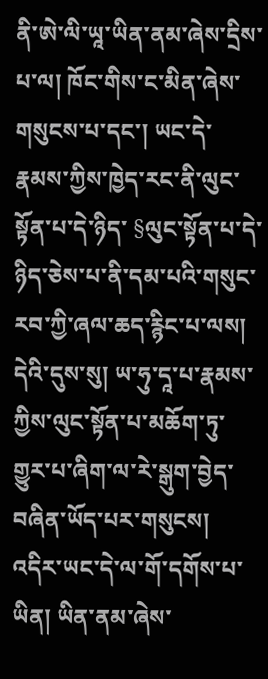ནི་ཨེ་ལི་ཡཱ་ཡིན་ནམ་ཞེས་དྲིས་པ་ལ། ཁོང་གིས་ང་མིན་ཞེས་གསུངས་པ་དང་། ཡང་དེ་རྣམས་ཀྱིས་ཁྱེད་རང་ནི་ལུང་སྟོན་པ་དེ་ཉིད་ §ལུང་སྟོན་པ་དེ་ཉིད་ཅེས་པ་ནི་དམ་པའི་གསུང་རབ་ཀྱི་ཞལ་ཆད་རྙིང་པ་ལས། དེའི་དུས་སུ། ཡ་ཧུ་དཱ་པ་རྣམས་ཀྱིས་ལུང་སྟོན་པ་མཆོག་ཏུ་གྱུར་པ་ཞིག་ལ་རེ་སྒུག་བྱེད་བཞིན་ཡོད་པར་གསུངས། འདིར་ཡང་དེ་ལ་གོ་དགོས་པ་ཡིན། ཡིན་ནམ་ཞེས་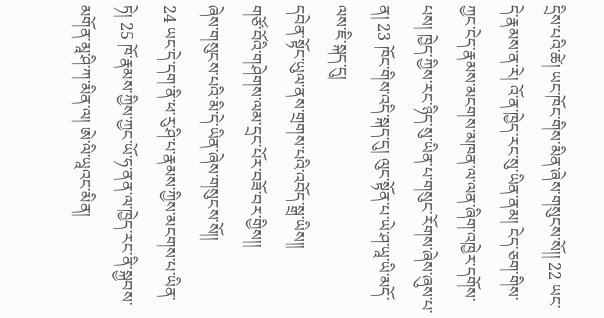དྲིས་པའི་ཚེ། ཡང་ཁོང་གིས་མིན་ཞེས་གསུངས་སོ།། 22 ཡང་དེ་རྣམས་ན་རེ། འོ་ན་ཁྱེད་རང་སུ་ཡིན་ནམ། ངེད་ཅག་གིས་ཀྱང་ངེད་རྣམས་མངགས་མཁན་ལ་ལན་ཞིག་འཁྱེར་དགོས་པས། ཁྱེད་ཀྱིས་རང་ཉིད་སུ་ཡིན་པ་གསུང་རོགས་ཞེས་ཞུས་པ་ན། 23 ཁོང་གིས་འདི་སྐད་དུ། ལུང་སྟོན་པ་ཡེ་ཤ་ཡཱ་ཡི་མདོ་ལས་ཇི་སྐད་དུ།
དབེན་སྟོང་ཡུལ་ནས་གྲགས་པའི་འབོད་སྒྲ་ཡིས།།
གཙོ་བོའི་གཤེགས་ལམ་དྲང་པོར་བཟོ་བར་གྱིས།།
ཞེས་གསུངས་པའི་མི་དེ་ཡིན་ཞེས་གསུངས་སོ།།
24 ཡང་དེ་དག་ནི་ཕ་རུ་ཤི་པ་རྣམས་ཀྱིས་མངགས་པ་ཡིན་ཏེ། 25 ཁོ་རྣམས་ཀྱིས་ཀྱང་ཡོ་ཧ་ནན་ལ་ཁྱེད་རང་ནི་སྐྱབས་མགོན་མཱ་ཤི་ཀ་མིན་ལ། ཨེ་ལི་ཡཱའང་མིན།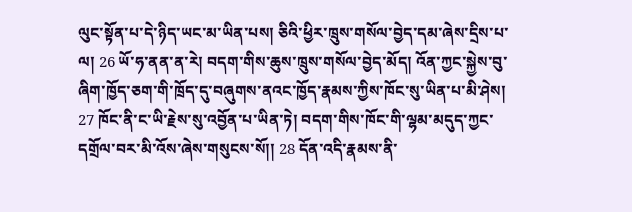ལུང་སྟོན་པ་དེ་ཉིད་ཡང་མ་ཡིན་པས། ཅིའི་ཕྱིར་ཁྲུས་གསོལ་བྱེད་དམ་ཞེས་དྲིས་པ་ལ། 26 ཡོ་ཧ་ནན་ན་རེ། བདག་གིས་ཆུས་ཁྲུས་གསོལ་བྱེད་མོད། འོན་ཀྱང་སྐྱེས་བུ་ཞིག་ཁྱོད་ཅག་གི་ཁྲོད་དུ་བཞུགས་ནའང་ཁྱོད་རྣམས་ཀྱིས་ཁོང་སུ་ཡིན་པ་མི་ཤེས། 27 ཁོང་ནི་ང་ཡི་རྗེས་སུ་འབྱོན་པ་ཡིན་ཏེ། བདག་གིས་ཁོང་གི་ལྷམ་མདུད་ཀྱང་དགྲོལ་བར་མི་འོས་ཞེས་གསུངས་སོ།། 28 དོན་འདི་རྣམས་ནི་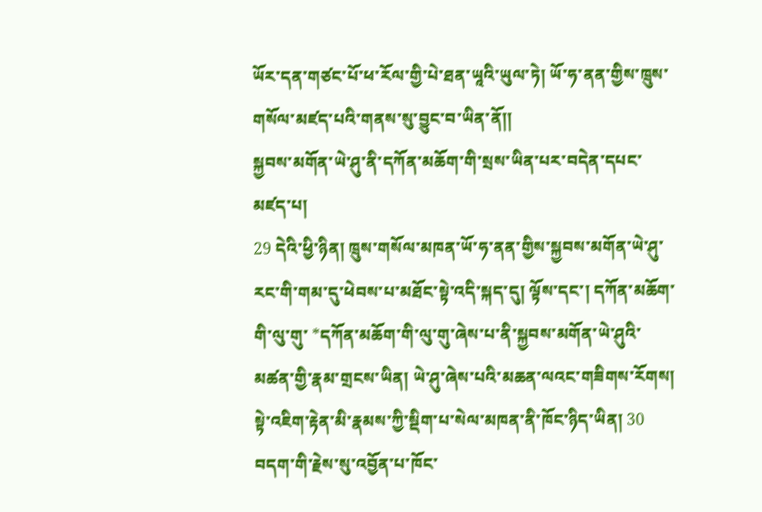ཡོར་དན་གཙང་པོ་ཕ་རོལ་གྱི་པེ་ཐན་ཡཱའི་ཡུལ་ཏེ། ཡོ་ཧ་ནན་གྱིས་ཁྲུས་གསོལ་མཛད་པའི་གནས་སུ་བྱུང་བ་ཡིན་ནོ།།
སྐྱབས་མགོན་ཡེ་ཤུ་ནི་དཀོན་མཆོག་གི་སྲས་ཡིན་པར་བདེན་དཔང་མཛད་པ།
29 དེའི་ཕྱི་ཉིན། ཁྲུས་གསོལ་མཁན་ཡོ་ཧ་ནན་གྱིས་སྐྱབས་མགོན་ཡེ་ཤུ་རང་གི་གམ་དུ་ཕེབས་པ་མཐོང་སྟེ་འདི་སྐད་དུ། ལྟོས་དང་། དཀོན་མཆོག་གི་ལུ་གུ་ *དཀོན་མཆོག་གི་ལུ་གུ་ཞེས་པ་ནི་སྐྱབས་མགོན་ཡེ་ཤུའི་མཚན་གྱི་རྣམ་གྲངས་ཡིན། ཡེ་ཤུ་ཞེས་པའི་མཆན་ལའང་གཟིགས་རོགས། སྟེ་འཇིག་རྟེན་མི་རྣམས་ཀྱི་སྡིག་པ་སེལ་མཁན་ནི་ཁོང་ཉིད་ཡིན། 30 བདག་གི་རྗེས་སུ་འབྱོན་པ་ཁོང་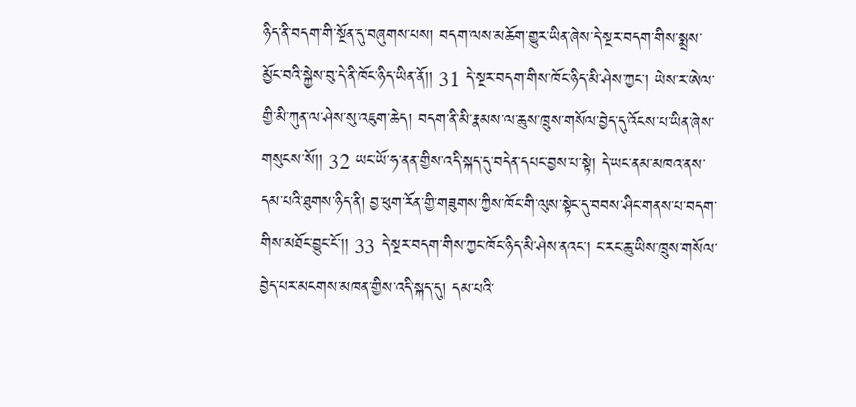ཉིད་ནི་བདག་གི་སྔོན་དུ་བཞུགས་པས། བདག་ལས་མཆོག་གྱུར་ཡིན་ཞེས་དེ་སྔར་བདག་གིས་སྨྲས་མྱོང་བའི་སྐྱེས་བུ་དེ་ནི་ཁོང་ཉིད་ཡིན་ནོ།། 31 དེ་སྔར་བདག་གིས་ཁོང་ཉིད་མི་ཤེས་ཀྱང་། ཡེས་ར་ཨེལ་གྱི་མི་ཀུན་ལ་ཤེས་སུ་འཇུག་ཆེད། བདག་ནི་མི་རྣམས་ལ་ཆུས་ཁྲུས་གསོལ་བྱེད་དུ་འོངས་པ་ཡིན་ཞེས་གསུངས་སོ།། 32 ཡང་ཡོ་ཧ་ནན་གྱིས་འདི་སྐད་དུ་བདེན་དཔང་བྱས་པ་སྟེ། དེ་ཡང་ནམ་མཁའ་ནས་དམ་པའི་ཐུགས་ཉིད་ནི། བྱ་ཕུག་རོན་གྱི་གཟུགས་ཀྱིས་ཁོང་གི་ལུས་སྟེང་དུ་བབས་ཤིང་གནས་པ་བདག་གིས་མཐོང་བྱུང་ངོ་།། 33 དེ་སྔར་བདག་གིས་ཀྱང་ཁོང་ཉིད་མི་ཤེས་ནའང་། ང་རང་ཆུ་ཡིས་ཁྲུས་གསོལ་བྱེད་པར་མངགས་མཁན་གྱིས་འདི་སྐད་དུ། དམ་པའི་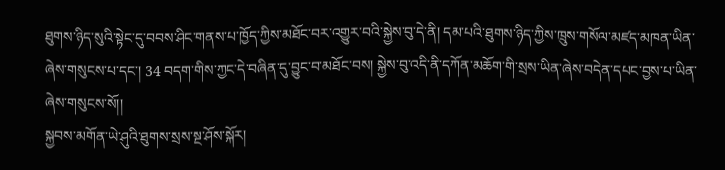ཐུགས་ཉིད་སུའི་སྟེང་དུ་བབས་ཤིང་གནས་པ་ཁྱོད་ཀྱིས་མཐོང་བར་འགྱུར་བའི་སྐྱེས་བུ་དེ་ནི། དམ་པའི་ཐུགས་ཉིད་ཀྱིས་ཁྲུས་གསོལ་མཛད་མཁན་ཡིན་ཞེས་གསུངས་པ་དང་། 34 བདག་གིས་ཀྱང་དེ་བཞིན་དུ་བྱུང་བ་མཐོང་བས། སྐྱེས་བུ་འདི་ནི་དཀོན་མཆོག་གི་སྲས་ཡིན་ཞེས་བདེན་དཔང་བྱས་པ་ཡིན་ཞེས་གསུངས་སོ།།
སྐྱབས་མགོན་ཡེ་ཤུའི་ཐུགས་སྲས་སྔ་ཤོས་སྐོར།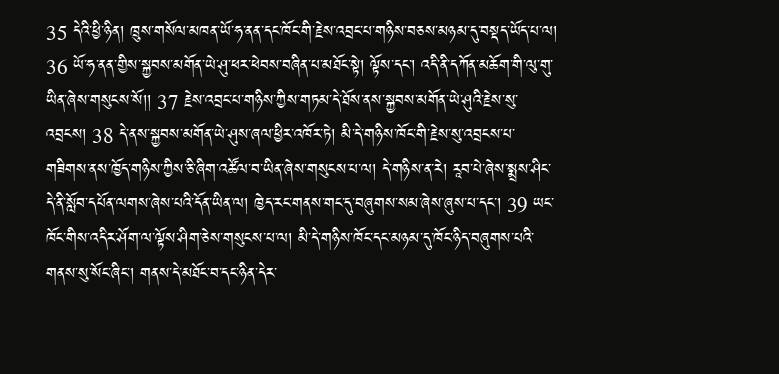35 དེའི་ཕྱི་ཉིན། ཁྲུས་གསོལ་མཁན་ཡོ་ཧ་ནན་དང་ཁོང་གི་རྗེས་འབྲང་པ་གཉིས་བཅས་མཉམ་དུ་བསྡད་ཡོད་པ་ལ། 36 ཡོ་ཧ་ནན་གྱིས་སྐྱབས་མགོན་ཡེ་ཤུ་ཕར་ཕེབས་བཞིན་པ་མཐོང་སྟེ། ལྟོས་དང་། འདི་ནི་དཀོན་མཆོག་གི་ལུ་གུ་ཡིན་ཞེས་གསུངས་སོ།། 37 རྗེས་འབྲང་པ་གཉིས་ཀྱིས་གཏམ་དེ་ཐོས་ནས་སྐྱབས་མགོན་ཡེ་ཤུའི་རྗེས་སུ་འབྲངས། 38 དེ་ནས་སྐྱབས་མགོན་ཡེ་ཤུས་ཞལ་ཕྱིར་འཁོར་ཏེ། མི་དེ་གཉིས་ཁོང་གི་རྗེས་སུ་འབྲངས་པ་གཟིགས་ནས་ཁྱོད་གཉིས་ཀྱིས་ཅི་ཞིག་འཚོལ་བ་ཡིན་ཞེས་གསུངས་པ་ལ། དེ་གཉིས་ན་རེ། རཱབ་པེ་ཞེས་སྨྲས་ཤིང་དེ་ནི་སློབ་དཔོན་ལགས་ཞེས་པའི་དོན་ཡིན་ལ། ཁྱེད་རང་གནས་གང་དུ་བཞུགས་སམ་ཞེས་ཞུས་པ་དང་། 39 ཡང་ཁོང་གིས་འདིར་ཤོག་ལ་ལྟོས་ཤིག་ཅེས་གསུངས་པ་ལ། མི་དེ་གཉིས་ཁོང་དང་མཉམ་དུ་ཁོང་ཉིད་བཞུགས་པའི་གནས་སུ་སོང་ཞིང་། གནས་དེ་མཐོང་བ་དང་ཉིན་དེར་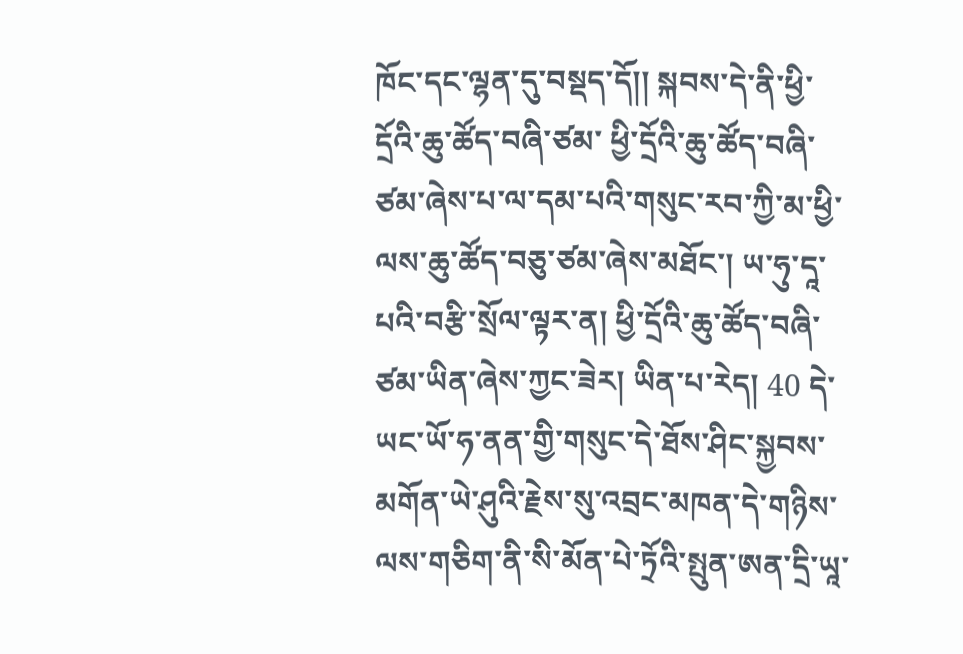ཁོང་དང་ལྷན་དུ་བསྡད་དོ།། སྐབས་དེ་ནི་ཕྱི་དྲོའི་ཆུ་ཚོད་བཞི་ཙམ་ ཕྱི་དྲོའི་ཆུ་ཚོད་བཞི་ཙམ་ཞེས་པ་ལ་དམ་པའི་གསུང་རབ་ཀྱི་མ་ཕྱི་ལས་ཆུ་ཚོད་བཅུ་ཙམ་ཞེས་མཐོང་། ཡ་ཧུ་དཱ་པའི་བརྩི་སྲོལ་ལྟར་ན། ཕྱི་དྲོའི་ཆུ་ཚོད་བཞི་ཙམ་ཡིན་ཞེས་ཀྱང་ཟེར། ཡིན་པ་རེད། 40 དེ་ཡང་ཡོ་ཧ་ནན་གྱི་གསུང་དེ་ཐོས་ཤིང་སྐྱབས་མགོན་ཡེ་ཤུའི་རྗེས་སུ་འབྲང་མཁན་དེ་གཉིས་ལས་གཅིག་ནི་སི་མོན་པེ་ཏྲོའི་སྤུན་ཨན་དྲི་ཡཱ་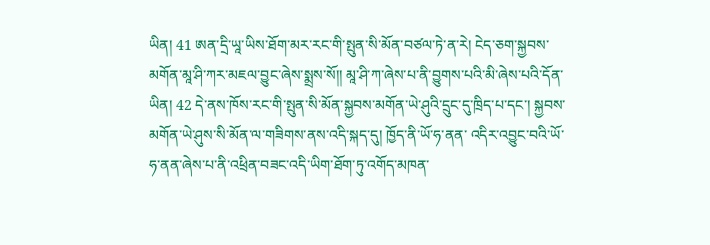ཡིན། 41 ཨན་དྲི་ཡཱ་ཡིས་ཐོག་མར་རང་གི་སྤུན་སི་མོན་བཙལ་ཏེ་ན་རེ། ངེད་ཅག་སྐྱབས་མགོན་མཱ་ཤི་ཀར་མཇལ་བྱུང་ཞེས་སྨྲས་སོ།། མཱ་ཤི་ཀ་ཞེས་པ་ནི་བྱུགས་པའི་མི་ཞེས་པའི་དོན་ཡིན། 42 དེ་ནས་ཁོས་རང་གི་སྤུན་སི་མོན་སྐྱབས་མགོན་ཡེ་ཤུའི་དྲུང་དུ་ཁྲིད་པ་དང་། སྐྱབས་མགོན་ཡེ་ཤུས་སི་མོན་ལ་གཟིགས་ནས་འདི་སྐད་དུ། ཁྱོད་ནི་ཡོ་ཧ་ནན་ འདིར་འབྱུང་བའི་ཡོ་ཧ་ནན་ཞེས་པ་ནི་འཕྲིན་བཟང་འདི་ཡིག་ཐོག་ཏུ་འགོད་མཁན་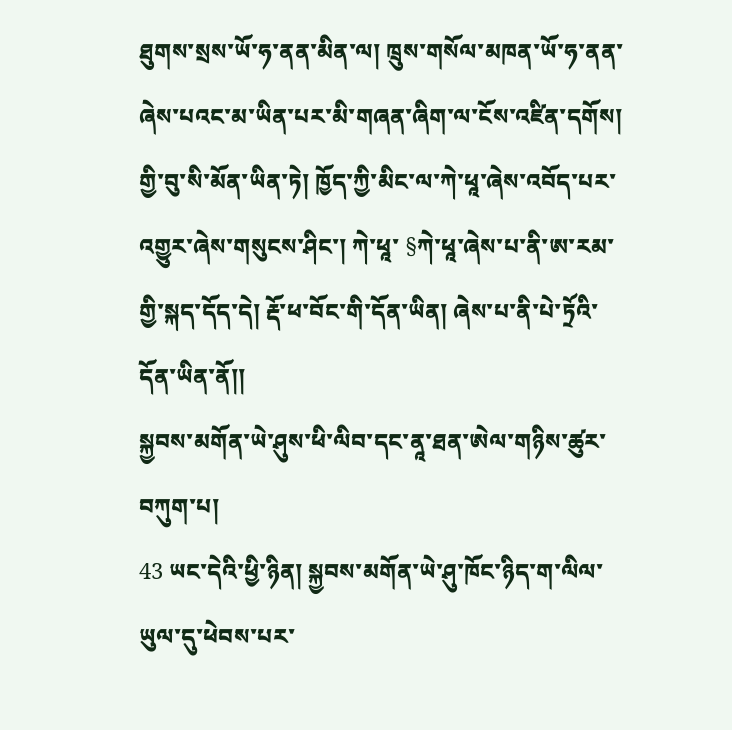ཐུགས་སྲས་ཡོ་ཧ་ནན་མིན་ལ། ཁྲུས་གསོལ་མཁན་ཡོ་ཧ་ནན་ཞེས་པའང་མ་ཡིན་པར་མི་གཞན་ཞིག་ལ་ངོས་འཛིན་དགོས། གྱི་བུ་སི་མོན་ཡིན་ཏེ། ཁྱོད་ཀྱི་མིང་ལ་ཀེ་ཕཱ་ཞེས་འབོད་པར་འགྱུར་ཞེས་གསུངས་ཤིང་། ཀེ་ཕཱ་ §ཀེ་ཕཱ་ཞེས་པ་ནི་ཨ་རམ་གྱི་སྐད་དོད་དེ། རྡོ་ཕ་བོང་གི་དོན་ཡིན། ཞེས་པ་ནི་པེ་ཏྲོའི་དོན་ཡིན་ནོ།།
སྐྱབས་མགོན་ཡེ་ཤུས་ཕི་ལིབ་དང་ནཱ་ཐན་ཨེལ་གཉིས་ཚུར་བཀུག་པ།
43 ཡང་དེའི་ཕྱི་ཉིན། སྐྱབས་མགོན་ཡེ་ཤུ་ཁོང་ཉིད་ག་ལིལ་ཡུལ་དུ་ཕེབས་པར་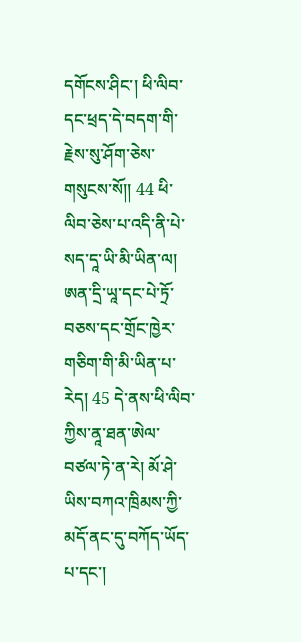དགོངས་ཤིང་། ཕི་ལིབ་དང་ཕྲད་དེ་བདག་གི་རྗེས་སུ་ཤོག་ཅེས་གསུངས་སོ།། 44 ཕི་ལིབ་ཅེས་པ་འདི་ནི་པེ་སད་དཱ་ཡི་མི་ཡིན་ལ། ཨན་དྲི་ཡཱ་དང་པེ་ཏྲོ་བཅས་དང་གྲོང་ཁྱེར་གཅིག་གི་མི་ཡིན་པ་རེད། 45 དེ་ནས་ཕི་ལིབ་ཀྱིས་ནཱ་ཐན་ཨེལ་བཙལ་ཏེ་ན་རེ། མོ་ཤེ་ཡིས་བཀའ་ཁྲིམས་ཀྱི་མདོ་ནང་དུ་བཀོད་ཡོད་པ་དང་།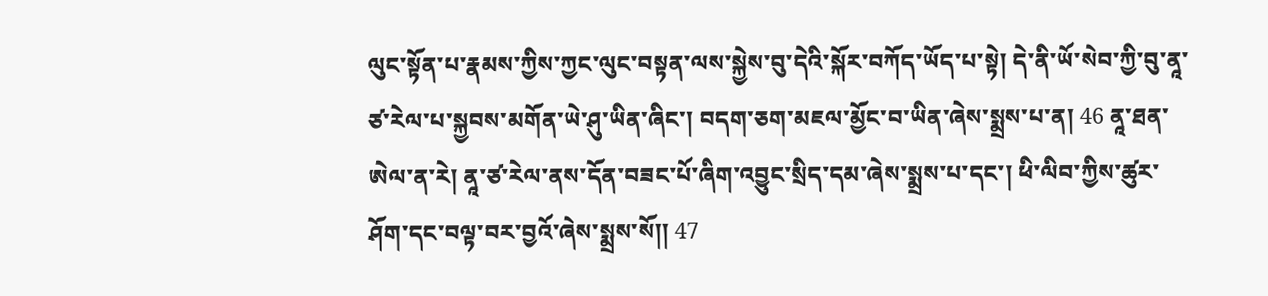ལུང་སྟོན་པ་རྣམས་ཀྱིས་ཀྱང་ལུང་བསྟན་ལས་སྐྱེས་བུ་དེའི་སྐོར་བཀོད་ཡོད་པ་སྟེ། དེ་ནི་ཡོ་སེབ་ཀྱི་བུ་ནཱ་ཙ་རེལ་པ་སྐྱབས་མགོན་ཡེ་ཤུ་ཡིན་ཞིང་། བདག་ཅག་མཇལ་མྱོང་བ་ཡིན་ཞེས་སྨྲས་པ་ན། 46 ནཱ་ཐན་ཨེལ་ན་རེ། ནཱ་ཙ་རེལ་ནས་དོན་བཟང་པོ་ཞིག་འབྱུང་སྲིད་དམ་ཞེས་སྨྲས་པ་དང་། ཕི་ལིབ་ཀྱིས་ཚུར་ཤོག་དང་བལྟ་བར་བྱའོ་ཞེས་སྨྲས་སོ།། 47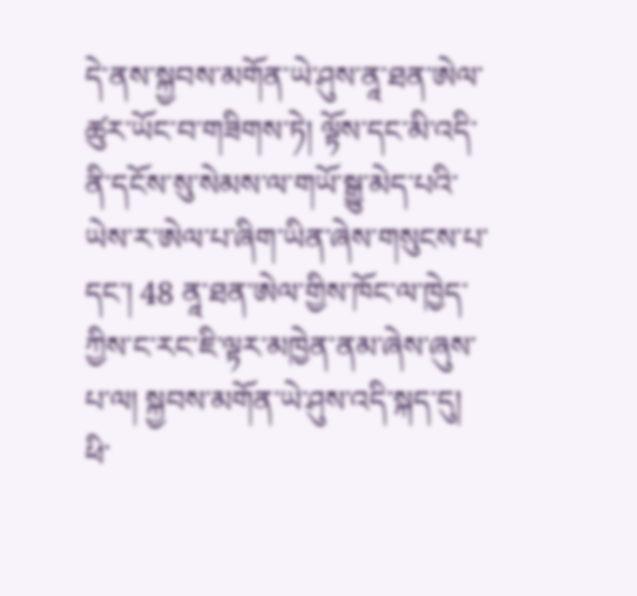དེ་ནས་སྐྱབས་མགོན་ཡེ་ཤུས་ནཱ་ཐན་ཨེལ་ཚུར་ཡོང་བ་གཟིགས་ཏེ། ལྟོས་དང་མི་འདི་ནི་དངོས་སུ་སེམས་ལ་གཡོ་སྒྱུ་མེད་པའི་ཡེས་ར་ཨེལ་པ་ཞིག་ཡིན་ཞེས་གསུངས་པ་དང་། 48 ནཱ་ཐན་ཨེལ་གྱིས་ཁོང་ལ་ཁྱེད་ཀྱིས་ང་རང་ཇི་ལྟར་མཁྱེན་ནམ་ཞེས་ཞུས་པ་ལ། སྐྱབས་མགོན་ཡེ་ཤུས་འདི་སྐད་དུ། ཕི་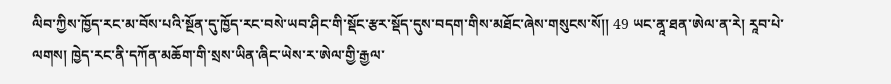ལིབ་ཀྱིས་ཁྱོད་རང་མ་བོས་པའི་སྔོན་དུ་ཁྱོད་རང་བསེ་ཡབ་ཤིང་གི་སྡོང་རྩར་སྡོད་དུས་བདག་གིས་མཐོང་ཞེས་གསུངས་སོ།། 49 ཡང་ནཱ་ཐན་ཨེལ་ན་རེ། རཱབ་པེ་ལགས། ཁྱེད་རང་ནི་དཀོན་མཆོག་གི་སྲས་ཡིན་ཞིང་ཡེས་ར་ཨེལ་གྱི་རྒྱལ་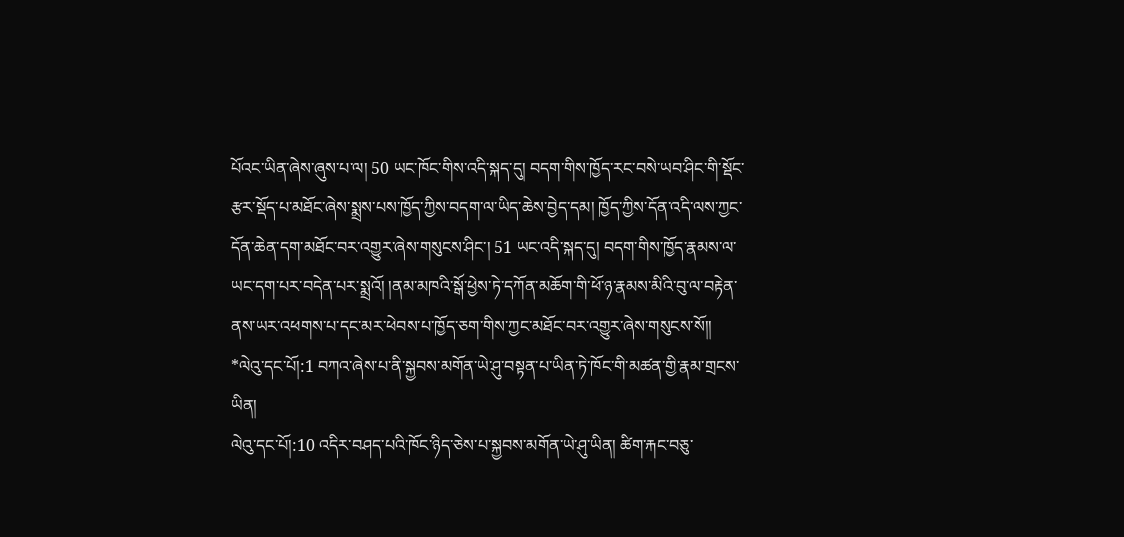པོའང་ཡིན་ཞེས་ཞུས་པ་ལ། 50 ཡང་ཁོང་གིས་འདི་སྐད་དུ། བདག་གིས་ཁྱོད་རང་བསེ་ཡབ་ཤིང་གི་སྡོང་རྩར་སྡོད་པ་མཐོང་ཞེས་སྨྲས་པས་ཁྱོད་ཀྱིས་བདག་ལ་ཡིད་ཆེས་བྱེད་དམ། ཁྱོད་ཀྱིས་དོན་འདི་ལས་ཀྱང་དོན་ཆེན་དག་མཐོང་བར་འགྱུར་ཞེས་གསུངས་ཤིང་། 51 ཡང་འདི་སྐད་དུ། བདག་གིས་ཁྱོད་རྣམས་ལ་ཡང་དག་པར་བདེན་པར་སྨྲའོ། །ནམ་མཁའི་སྒོ་ཕྱེས་ཏེ་དཀོན་མཆོག་གི་ཕོ་ཉ་རྣམས་མིའི་བུ་ལ་བརྟེན་ནས་ཡར་འཕགས་པ་དང་མར་ཕེབས་པ་ཁྱོད་ཅག་གིས་ཀྱང་མཐོང་བར་འགྱུར་ཞེས་གསུངས་སོ།།
*ལེའུ་དང་པོ།:1 བཀའ་ཞེས་པ་ནི་སྐྱབས་མགོན་ཡེ་ཤུ་བསྟན་པ་ཡིན་ཏེ་ཁོང་གི་མཚན་གྱི་རྣམ་གྲངས་ཡིན།
ལེའུ་དང་པོ།:10 འདིར་བཤད་པའི་ཁོང་ཉིད་ཅེས་པ་སྐྱབས་མགོན་ཡེ་ཤུ་ཡིན། ཚིག་རྐང་བཅུ་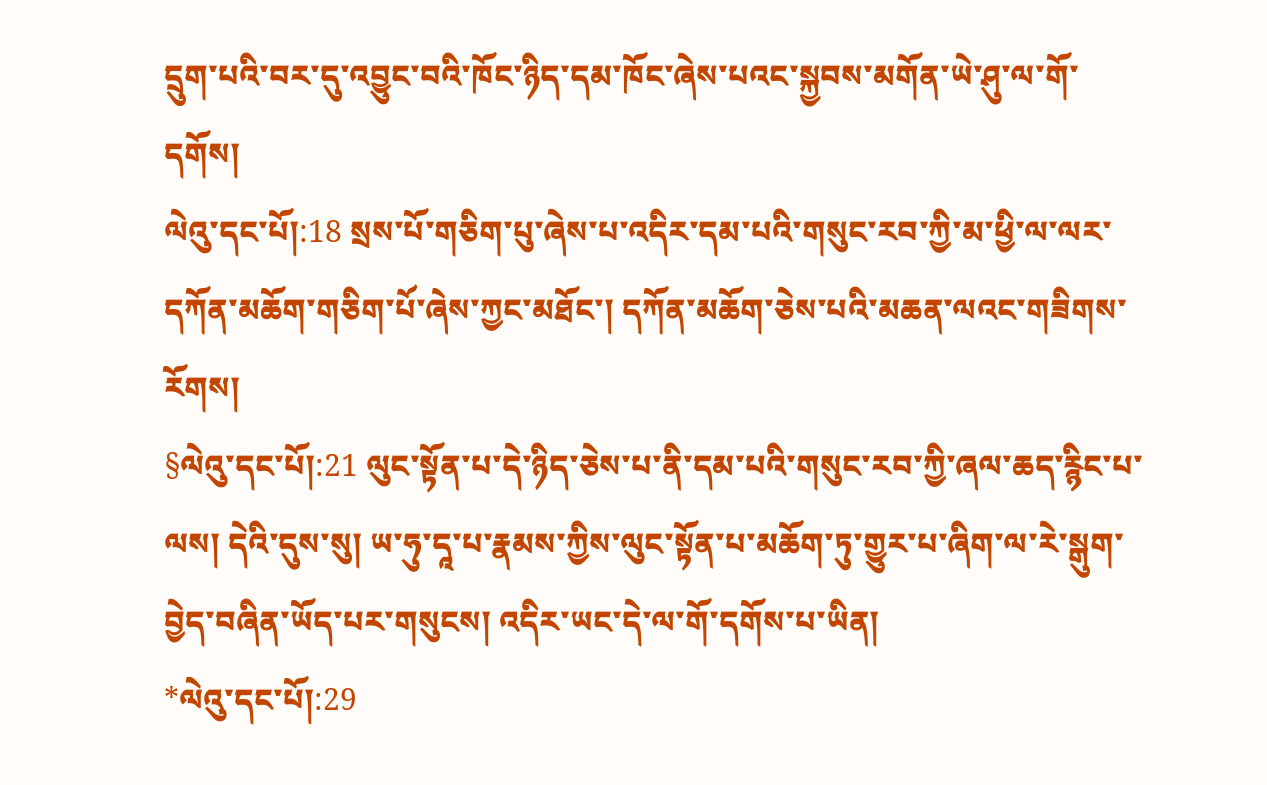དྲུག་པའི་བར་དུ་འབྱུང་བའི་ཁོང་ཉིད་དམ་ཁོང་ཞེས་པའང་སྐྱབས་མགོན་ཡེ་ཤུ་ལ་གོ་དགོས།
ལེའུ་དང་པོ།:18 སྲས་པོ་གཅིག་པུ་ཞེས་པ་འདིར་དམ་པའི་གསུང་རབ་ཀྱི་མ་ཕྱི་ལ་ལར་དཀོན་མཆོག་གཅིག་པོ་ཞེས་ཀྱང་མཐོང་། དཀོན་མཆོག་ཅེས་པའི་མཆན་ལའང་གཟིགས་རོགས།
§ལེའུ་དང་པོ།:21 ལུང་སྟོན་པ་དེ་ཉིད་ཅེས་པ་ནི་དམ་པའི་གསུང་རབ་ཀྱི་ཞལ་ཆད་རྙིང་པ་ལས། དེའི་དུས་སུ། ཡ་ཧུ་དཱ་པ་རྣམས་ཀྱིས་ལུང་སྟོན་པ་མཆོག་ཏུ་གྱུར་པ་ཞིག་ལ་རེ་སྒུག་བྱེད་བཞིན་ཡོད་པར་གསུངས། འདིར་ཡང་དེ་ལ་གོ་དགོས་པ་ཡིན།
*ལེའུ་དང་པོ།:29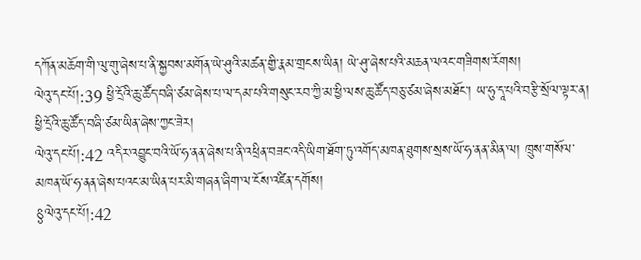དཀོན་མཆོག་གི་ལུ་གུ་ཞེས་པ་ནི་སྐྱབས་མགོན་ཡེ་ཤུའི་མཚན་གྱི་རྣམ་གྲངས་ཡིན། ཡེ་ཤུ་ཞེས་པའི་མཆན་ལའང་གཟིགས་རོགས།
ལེའུ་དང་པོ།:39 ཕྱི་དྲོའི་ཆུ་ཚོད་བཞི་ཙམ་ཞེས་པ་ལ་དམ་པའི་གསུང་རབ་ཀྱི་མ་ཕྱི་ལས་ཆུ་ཚོད་བཅུ་ཙམ་ཞེས་མཐོང་། ཡ་ཧུ་དཱ་པའི་བརྩི་སྲོལ་ལྟར་ན། ཕྱི་དྲོའི་ཆུ་ཚོད་བཞི་ཙམ་ཡིན་ཞེས་ཀྱང་ཟེར།
ལེའུ་དང་པོ།:42 འདིར་འབྱུང་བའི་ཡོ་ཧ་ནན་ཞེས་པ་ནི་འཕྲིན་བཟང་འདི་ཡིག་ཐོག་ཏུ་འགོད་མཁན་ཐུགས་སྲས་ཡོ་ཧ་ནན་མིན་ལ། ཁྲུས་གསོལ་མཁན་ཡོ་ཧ་ནན་ཞེས་པའང་མ་ཡིན་པར་མི་གཞན་ཞིག་ལ་ངོས་འཛིན་དགོས།
§ལེའུ་དང་པོ།:42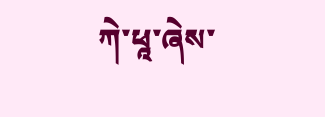ཀེ་ཕཱ་ཞེས་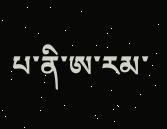པ་ནི་ཨ་རམ་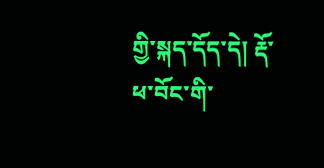གྱི་སྐད་དོད་དེ། རྡོ་ཕ་བོང་གི་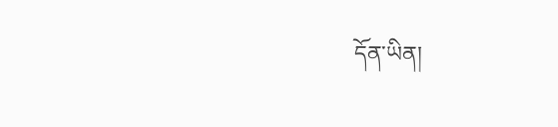དོན་ཡིན།